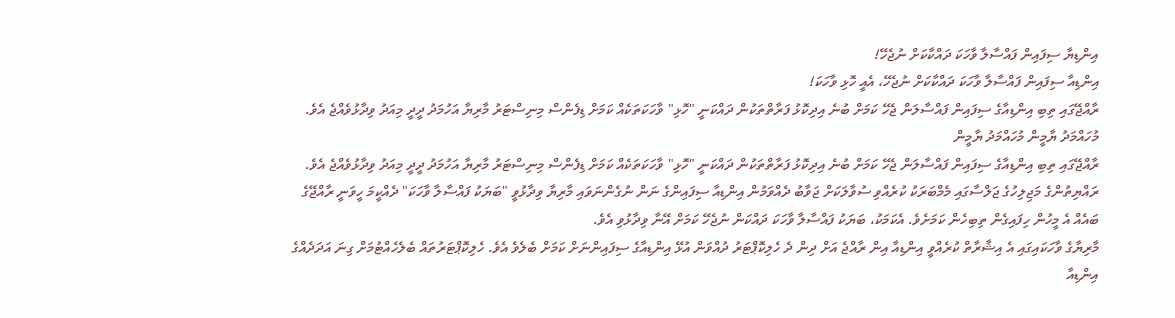އިންޑިޔާ ސިފައިން ފައްސާލާ ވާހަކަ ދައްކާކަށް ނުޖެހޭ!
އިންޑިއާ ސިފައިން ފައްސާލާ ވާހަކަ ދައްކާކަށް ނުޖެހޭ، އެއީ ހޮޅި ވާހަކަ!
ރާއްޖޭގައި ތިބި އިންޑިއާގެ ސިފައިން ފައްސާލަން ޖެހޭ ކަމަށް ބުނެ އިދިކޮޅު ފަރާތްތަކުން ދައްކަނީ "ހޮޅި" ވާހަކަތަކެއް ކަމަށް ޑިފެންސް މިނިސްޓަރު މާރިޔާ އަހުމަދު ދީދީ މިއަދު ވިދާޅުވެއްޖެ އެވެ.
މުހައްމަދު ޔާމީން މުހައްމަދު ޔާމީން
ރާއްޖޭގައި ތިބި އިންޑިއާގެ ސިފައިން ފައްސާލަން ޖެހޭ ކަމަށް ބުނެ އިދިކޮޅު ފަރާތްތަކުން ދައްކަނީ "ހޮޅި" ވާހަކަތަކެއް ކަމަށް ޑިފެންސް މިނިސްޓަރު މާރިޔާ އަހުމަދު ދީދީ މިއަދު ވިދާޅުވެއްޖެ އެވެ.
ރައްޔިތުންގެ މަޖިލިހުގެ ޖަލްސާގައި މެމްބަރަކު ކުރެއްވި ސުވާލަކަށް ޖަވާބު ދެއްވަމުން އިންޑިއާ ސިފައިންގެ ނަން ނުގެންނަވައި މާރިޔާ ވިދާޅުވީ "ބަޔަކު ފައްސާލާ ވާހަކަ" ދެއްކީމަ ހީވަނީ ރާއްޖޭގެ ބައެއް އެ މީހުން ހިފައިގެން ތިބިހެން ކަމަށެވެ. އެކަމަކު، ބަޔަކު ފައްސާލާ ވާހަކަ ދައްކަން ނުޖެހޭ ކަމަށް އޭނާ ވިދާޅުވި އެވެ.
މާރިޔާގެ ވާހަކައިގައި އެ އިޝާރާތް ކުރެއްވީ އިންޑިއާ އިން ރާއްޖެ އަށް ދިން ދެ ހެލިކޮޕްޓަރު ދުއްވަން އުޅޭ އިންޑިއާގެ ސިފައިންނަށް ކަމަށް ބެލެވެ އެވެ. ހެލިކޮޕްޓަރުތައް ބެލެހެއްޓުމަށް ގިނަ އަދަދެއްގެ އިންޑިއާ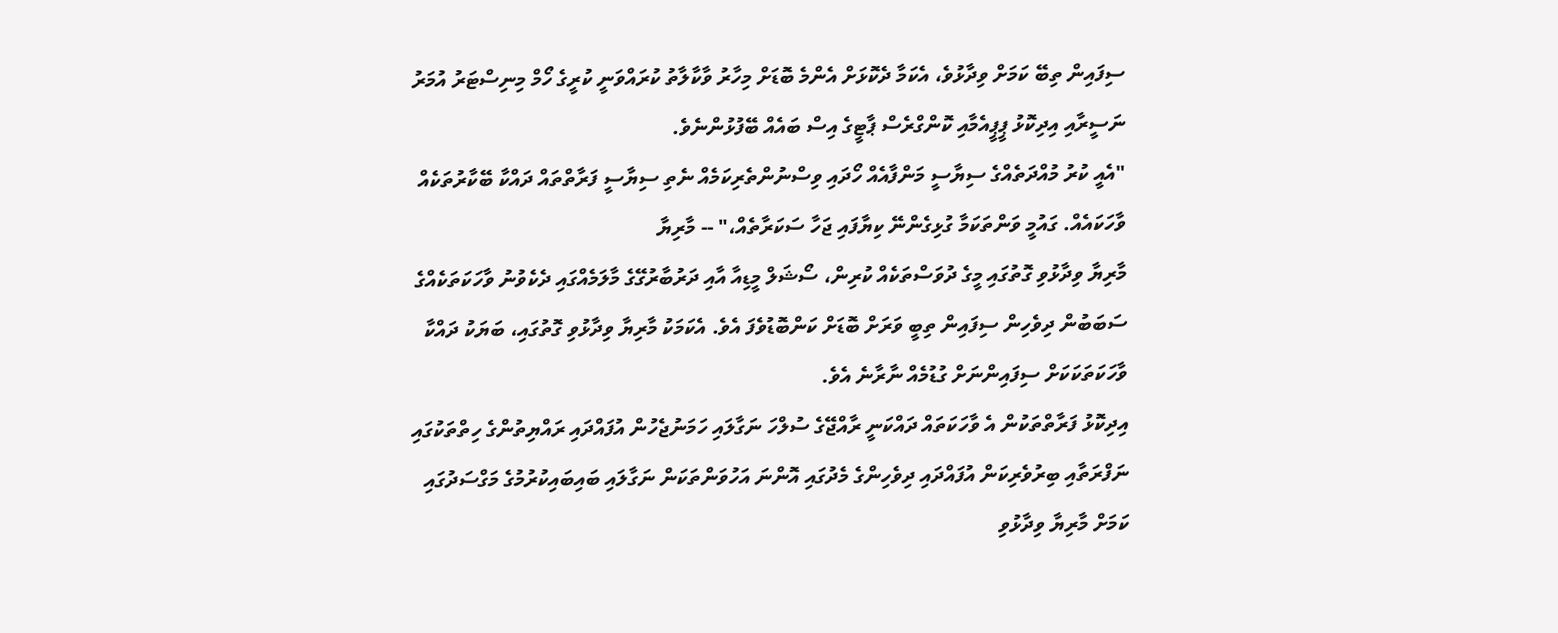ސިފައިން ތިބޭ ކަމަށް ވިދާޅުވެ، އެކަމާ ދެކޮޅަށް އެންމެ ބޮޑަށް މިހާރު ވާކާލާތު ކުރައްވަނީ ކުރީގެ ހޯމް މިނިސްޓަރު އުމަރު ނަސީރާއި އިދިކޮޅު ޕީޕީއެމާއި ކޮންގްރެސް ޕާޓީގެ އިސް ބައެއް ބޭފުޅުންނެވެ.
"އެއީ ކުރު މުއްދަތެއްގެ ސިޔާސީ މަންފާއެއް ހޯދައި ވިސްނުންތެރިކަމެއް ނެތި ސިޔާސީ ފަރާތްތައް ދައްކާ ބޭކާރުތަކެއް ވާހަކައެއް. ގައުމީ ވަންތަކަމާ ގުޅިގެންނޭ ކިޔާފައި ޖަހާ ސަކަރާތެއް،" -- މާރިޔާ
މާރިޔާ ވިދާޅުވި ގޮތުގައި މީގެ ދުވަސްތަކެއް ކުރިން، ސޯޝަލް މީޑިއާ އާއި ދަރުބާރުގޭގެ މާލަމެއްގައި ދެކެވުނު ވާހަކަތަކެއްގެ ސަބަބުން ދިވެހިން ސިފައިން ތިބީ ވަރަށް ބޮޑަށް ކަންބޮޑުވެފަ އެވެ. އެކަމަކު މާރިޔާ ވިދާޅުވި ގޮތުގައި، ބަޔަކު ދައްކާ ވާހަކަތަކަކަށް ސިފައިންނަށް ގުޑުމެއް ނާރާނެ އެވެ.
އިދިކޮޅު ފަރާތްތަކުން އެ ވާހަކަތައް ދައްކަނީ ރާއްޖޭގެ ސުލްހަ ނަގާލައި ހަމަނުޖެހުން އުފައްދައި ރައްޔިތުންގެ ހިތްތަކުގައި ނަފްރަތާއި ބިރުވެރިކަން އުފައްދައި ދިވެހިންގެ މެދުގައި އޮންނަ އަހުވަންތަކަން ނަގާލައި ބައިބައިކުރުމުގެ މަގްސަދުގައި ކަމަށް މާރިޔާ ވިދާޅުވި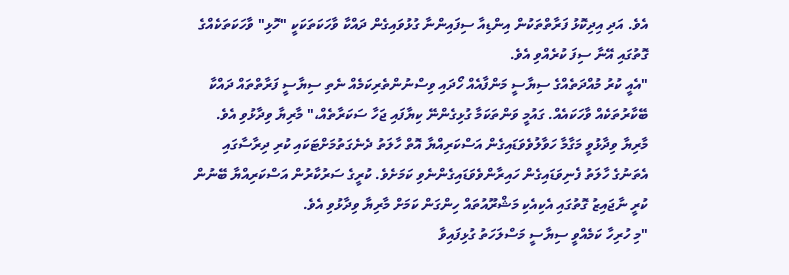އެވެ. އަދި އިދިކޮޅު ފަރާތްތަކުން އިންޑިއާ ސިފައިންނާ ގުޅުވައިގެން ދައްކާ ވާހަކަތަކަކީ "ހޮޅި" ވާހަކަތަކެއްގެ ގޮތުގައި އޭނާ ސިފަ ކުރެއްވި އެވެ.
"އެއީ ކުރު މުއްދަތެއްގެ ސިޔާސީ މަންފާއެއް ހޯދައި ވިސްނުންތެރިކަމެއް ނެތި ސިޔާސީ ފަރާތްތައް ދައްކާ ބޭކާރުތަކެއް ވާހަކައެއް. ގައުމީ ވަންތަކަމާ ގުޅިގެންނޭ ކިޔާފައި ޖަހާ ސަކަރާތެއް،" މާރިޔާ ވިދާޅުވި އެވެ.
މާރިޔާ ވިދާޅުވީ މަގާމާ ހަވާލުވެވަޑައިގެން އަސްކަރިއްޔާ އޮތް ހާލަތު ދެނެގަތުމަށްޓަކައި ކުރި ދިރާސާގައި އެތަނުގެ ހާލަތު ފެނިވަޑައިގެން ހައިރާންވެވަޑައިގެންނެވި ކަމަށެވެ. ކުރީގެ ސަރުކާރުން އަސްކަރިއްޔާ ބޭނުން ކުރީ ނާޖައިޒު ގޮތުގައި އެކިއެކި މަޝްރޫއުތައް ހިންގަން ކަމަށް މާރިޔާ ވިދާޅުވި އެވެ.
"މި ހުރިހާ ކަމެއްވީ ސިޔާސީ މަސްލަހަތު ގުޅިފައިވާ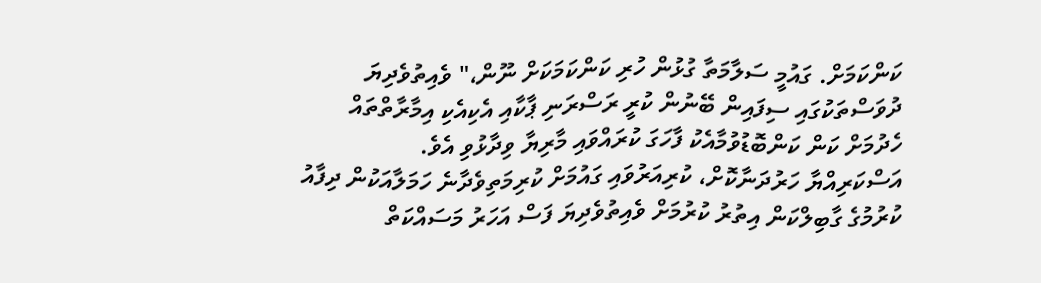ކަންކަމަށް. ގައުމީ ސަލާމަތާ ގުޅުން ހުރި ކަންކަމަކަށް ނޫން،" ވެއިތުވެދިޔަ ދުވަސްތަކުގައި ސިފައިން ބޭނުން ކުރީ ރަސްރަނި ޕާކާއި އެކިއެކި އިމާރާތްތައް ހެދުމަށް ކަން ކަންބޮޑުވުމާއެކު ފާހަގަ ކުރައްވައި މާރިޔާ ވިދާޅުވި އެވެ.
އަސްކަރިއްޔާ ހަރުދަނާކޮށް، ކުރިއަރުވައި ގައުމަށް ކުރިމަތިވެދާނެ ހަމަލާއަކުން ދިފާއު ކުރުމުގެ ގާބިލްކަން އިތުރު ކުރުމަށް ވެއިތުވެދިޔަ ފަސް އަހަރު މަސައްކަތް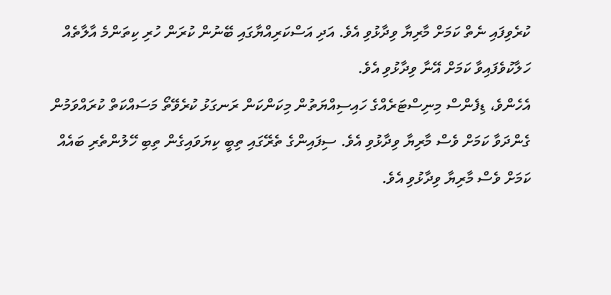ކުރެވިފައި ނެތް ކަމަށް މާރިޔާ ވިދާޅުވި އެވެ. އަދި އަސްކަރިއްޔާގައި ބޭނުން ކުރަން ހުރި ކިތަންމެ އާލާތެއް ހަލާކުވެފައިވާ ކަމަށް އޭނާ ވިދާޅުވި އެވެ.
އެހެންވެ، ޑިފެންސް މިނިސްޓަރެއްގެ ހައިސިއްޔަތުން މިކަންކަން ރަނގަޅު ކުރެވޭތޯ މަސައްކަތް ކުރައްވަމުން ގެންދަވާ ކަމަށް ވެސް މާރިޔާ ވިދާޅުވި އެވެ. ސިފައިންގެ ތެރޭގައި ތިބީ ކިޔަވައިގެން ތިބި ހޭލުންތެރި ބައެއް ކަމަށް ވެސް މާރިޔާ ވިދާޅުވި އެވެ.